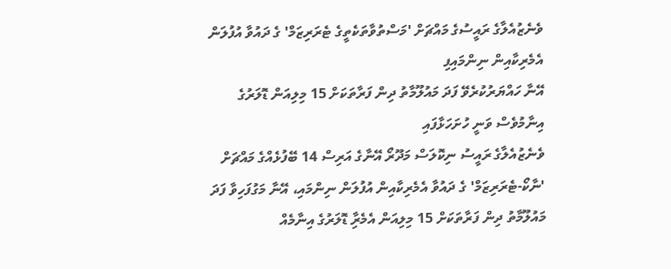ވެނެޒުއެލާގެ ރައީސުގެ މައްޗަށް 'މަސްތުވާތަކެތީގެ ޓެރަރިޒަމް' ގެ ދައުވާ އުފުލަން އެމެރިކާއިން ނިންމައިފި
އޭނާ ހައްޔަރުކުރެވޭ ފަދަ މައުލޫމާތު ދިން ފަރާތަކަށް 15 މިލިއަން ޑޮލަރުގެ އިނާމުވެސް ވަނީ ހުށަހަޅާފައި
ވެނެޒުއެލާގެ ރައީސު ނިކޮލަސް މަދޫރޯ އޭނާގެ އަރިސް 14 ބޭފުޅެއްގެ މައްޗަށް 'ނާކޯ-ޓެރަރިޒަމް' ގެ ދައުވާ އެމެރިކާއިން އުފުލަން ނިންމައި، އޭނާ މަގުފަހިވާ ފަދަ މައުލޫމާތު ދިން ފަރާތަކަށް 15 މިލިއަން އެމެރިާ ޑޮލަރުގެ އިނާމެއް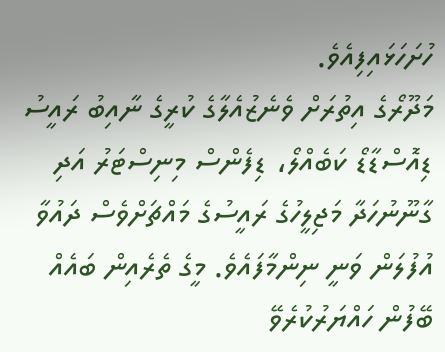ހުށަހަޅައިފިއެވެ.
މަދޫރޯގެ އިތުރަށް ވެނެޒުއެލާގެ ކުރީގެ ނާއިބު ރައީސު ޑިއޮސްޑާޑޯ ކަބެއްލޯ، ޑިފެންސް މިނިސްޓަރު އަދި ގާނޫނުހަދާ މަޖިލީހުގެ ރައީސުގެ މައްޗަށްވެސް ދައުވާ އުފުލަން ވަނީ ނިންމާފައެވެ. މީގެ ތެރެއިން ބައެއް ބޭފުން ހައްޔަރުކުރެވޭ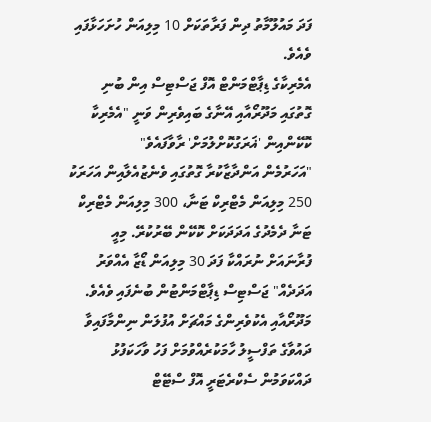ފަދަ މައުލޫމާތު ދިން ފަރާތަކަށް 10 މިލިއަން ހުށަހަޅާފައި ވެއެވެ.
އެމެރިކާގެ ޑިޕާޓްމަންޓް އޮފް ޖަސްޓިސް އިން ބުނި ގޮތުގައި މަދޫރޯއާއި އޭނާގެ ބައިވެރިން ވަނީ "އެމެރިކާ ކޮކޭންއިން 'ޣަރަގުކޮށްލުމަށް' ރާވާފައެވެ"
"އަހަރުމެން އަންދާޒާކުރާ ގޮތުގައި ވެނެޒުއެލާއިން އަހަރަކު 250 މިލިއަން މެޓްރިކް ޓަނާ، 300 މިލިއަން މެޓްރިކް ޓަނާ ދެމެދުގެ އަދަދަކަށް ކޮކޭން ބޭރުކުރޭ. މިއީ ފުރާނައަށް ނުރައްކާ ފަދަ 30 މިލިއަން ޑޯޒާ އެއްވަރު އަދަދެއް" ޖަސްޓިސް ޑިޕާޓްމަންޓުން ބުނެފައި ވެއެވެ.
މަދޫރޯއާއި އެކުވެރިންގެ މައްޗަށް އުފުލަން ނިންމާފައިވާ ދައުވާގެ ތަފްސީލު ހާމަކުރެއްވުމަށް ފަހު ވާހަކަފުޅު ދައްކަވަމުން ސެކްރެޓަރީ އޮފް ސްޓޭޓް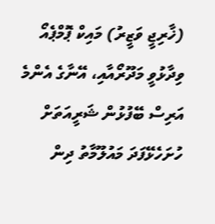(ޚާރިޖީ ވަޒީރު) މައިކް ޕޮމްޕެއޯ ވިދާޅުވީ މަދޫރޯއާއި، އޭނާގެ އެންމެ އަރިސް ބޭފުޅުން ޝަރީއަތަށް ހުށަހެޅޭފަދަ މައުލޫމާތު ދިން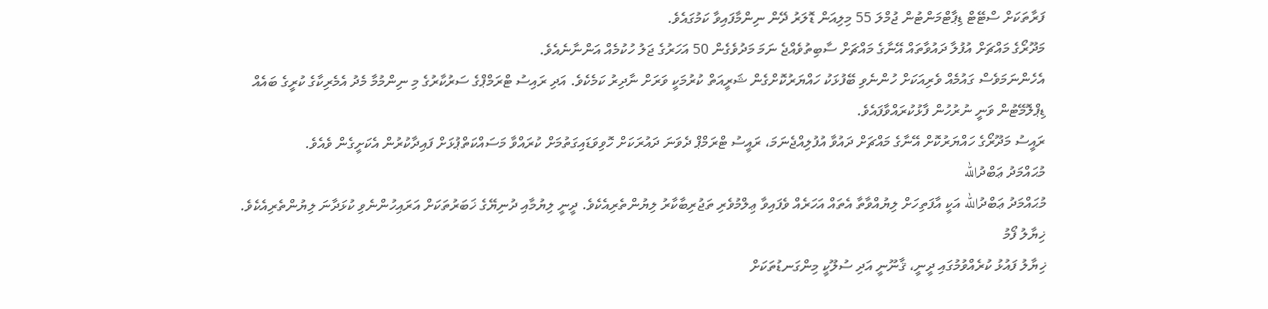ފަރާތަކަށް ސްޓޭޓް ޑިޕާޓްމަންޓުން ޖުމްލަ 55 މިލިއަން ޑޮލަރު ދޭން ނިންމާފައިވާ ކަމުގައެވެ.
މަދޫރޯގެ މައްޗަށް އުފުލާ ދައުވާތައް އޭނާގެ މައްޗަށް ސާބިތުވެއްޖެ ނަމަ މަދުވެގެން 50 އަހަރުގެ ޖަލު ހުކުމެއް އަންނާނެއެވެ.
އެހެންނަމަވެސް ގައުމެއް ވެރިއަކަށް ހުންނެވި ބޭފުޅަކު ހައްޔަރުކޮށްގެން ޝަރީއަތް ކުރުމަކީ ވަރަށް ނާދިރު ކަމެކެވެ. އަދި ރައިސު ޓްރަމްޕްގެ ސަރުކާރުގެ މި ނިންމުމާ މެދު އެމެރިކާގެ ކުރީގެ ބައެއް ޑިޕްލޮމޭޓުން ވަނީ ނުރުހުން ފާޅުކުރައްވާފައެވެ.
ރައީސު މަދޫރޯގެ ހައްޔަރުކޮށް އޭނާގެ މައްޗަށް ދައުވާ އުފުލިއްޖެނަމަ، ރައީސު ޓްރަމްޕް ދެވަނަ ދައުރަކަށް ހޮވިވަޑައިގަތުމަށް ކުރައްވާ މަސައްކަތްޕުޅަށް ފައިދާކުރުން އެކަށީގެން ވެއެވެ.
މުޙައްމަދު ޢަބްދުالله
މުޙައްމަދު ޢަބްދުالله އަކީ އާފަތިހަށް ލިޔުއްވާތާ އެތައް އަހަރެއް ވެފައިވާ ޢިލްމުވެރި ތަޖުރިބާކާރު ލިޔުންތެރިއެކެވެ. ދީނީ ލިޔުމާއި ދުނިޔޭގެ ޚަބަރުތަކަށް އަރައިހުންނެވި ކުޅަދާނަ ލިޔުންތެރިއެކެވެ.
ޚިޔާލު ފޯމު
ޚިޔާލު ފައުޅު ކުރެއްވުމުގައި ދީނީ، ޤާނޫނީ އަދި ސުލޫކީ މިންގަނޑުތަކަށް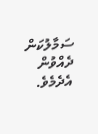ސަމާލުކަން ދެއްވުން އެދެމެވެ.